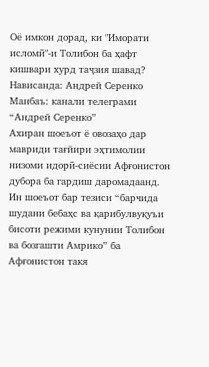Оё имкон дорад, ки "Иморати исломӣ"-и Толибон ба ҳафт кишвари хурд таҷзия шавад?
Нависанда: Андрей Серенко
Манбаъ: канали телеграми “Андрей Серенко”
Ахиран шоеъот ё овозаҳо дар мавриди тағйири эҳтимолии низоми идорӣ-сиёсии Афғонистон дубора ба гардиш даромадаанд. Ин шоеъот бар тезиси “барчида шудани бебаҳс ва қарибулвуқуъи бисоти режими кунунии Толибон ва бозгашти Амрико” ба Афғонистон такя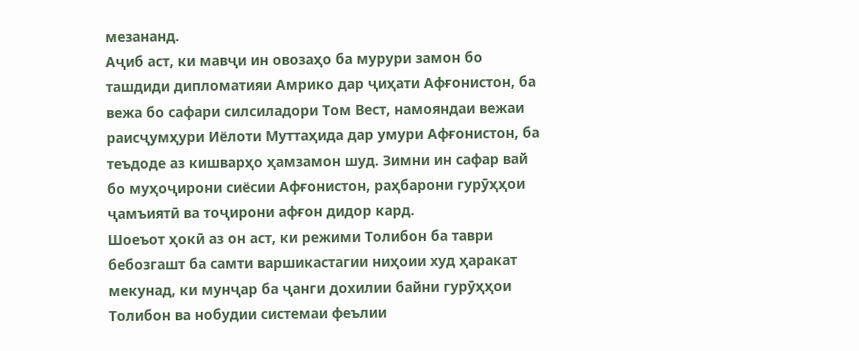мезананд.
Аҷиб аст, ки мавҷи ин овозаҳо ба мурури замон бо ташдиди дипломатияи Амрико дар ҷиҳати Афғонистон, ба вежа бо сафари силсиладори Том Вест, намояндаи вежаи раисҷумҳури Иёлоти Муттаҳида дар умури Афғонистон, ба теъдоде аз кишварҳо ҳамзамон шуд. Зимни ин сафар вай бо муҳоҷирони сиёсии Афғонистон, раҳбарони гурӯҳҳои ҷамъиятӣ ва тоҷирони афғон дидор кард.
Шоеъот ҳокӣ аз он аст, ки режими Толибон ба таври бебозгашт ба самти варшикастагии ниҳоии худ ҳаракат мекунад, ки мунҷар ба ҷанги дохилии байни гурӯҳҳои Толибон ва нобудии системаи феълии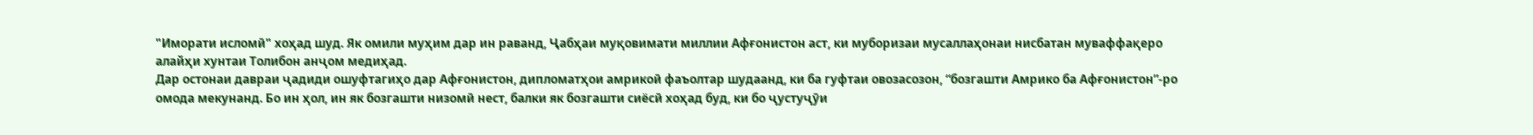"Иморати исломӣ" хоҳад шуд. Як омили муҳим дар ин раванд, Ҷабҳаи муқовимати миллии Афғонистон аст, ки муборизаи мусаллаҳонаи нисбатан муваффақеро алайҳи хунтаи Толибон анҷом медиҳад.
Дар остонаи давраи ҷадиди ошуфтагиҳо дар Афғонистон, дипломатҳои амрикоӣ фаъолтар шудаанд, ки ба гуфтаи овозасозон, “бозгашти Амрико ба Афғонистон”-ро омода мекунанд. Бо ин ҳол, ин як бозгашти низомӣ нест, балки як бозгашти сиёсӣ хоҳад буд, ки бо ҷустуҷӯи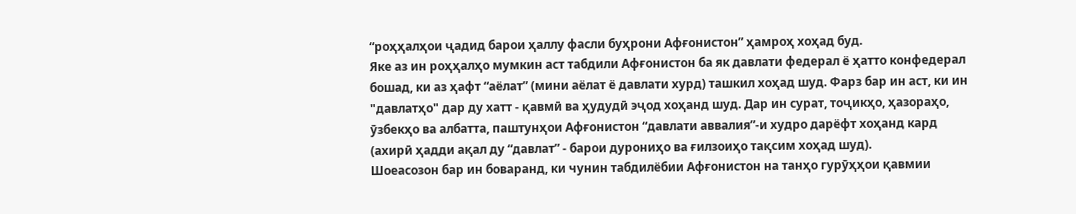“роҳҳалҳои ҷадид барои ҳаллу фасли буҳрони Афғонистон” ҳамроҳ хоҳад буд.
Яке аз ин роҳҳалҳо мумкин аст табдили Афғонистон ба як давлати федерал ё ҳатто конфедерал бошад, ки аз ҳафт “аёлат” (мини аёлат ё давлати хурд) ташкил хоҳад шуд. Фарз бар ин аст, ки ин "давлатҳо" дар ду хатт - қавмӣ ва ҳудудӣ эҷод хоҳанд шуд. Дар ин сурат, тоҷикҳо, ҳазораҳо, ӯзбекҳо ва албатта, паштунҳои Афғонистон “давлати аввалия”-и худро дарёфт хоҳанд кард (ахирӣ ҳадди ақал ду “давлат” - барои дурониҳо ва ғилзоиҳо тақсим хоҳад шуд).
Шоеасозон бар ин боваранд, ки чунин табдилёбии Афғонистон на танҳо гурӯҳҳои қавмии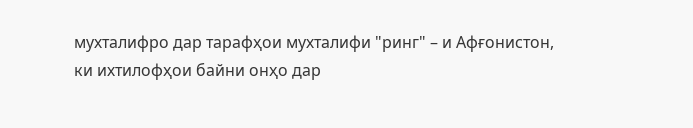мухталифро дар тарафҳои мухталифи "ринг" – и Афғонистон, ки ихтилофҳои байни онҳо дар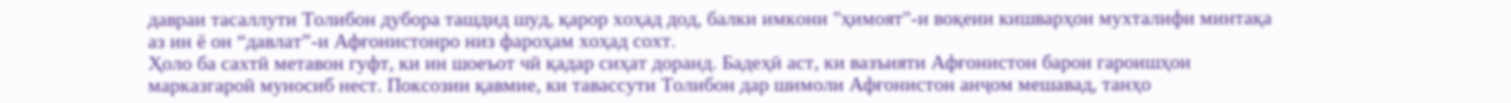давраи тасаллути Толибон дубора ташдид шуд, қарор хоҳад дод, балки имкони "ҳимоят"-и воқеии кишварҳои мухталифи минтақа аз ин ё он “давлат”-и Афғонистонро низ фароҳам хоҳад сохт.
Ҳоло ба сахтӣ метавон гуфт, ки ин шоеъот чӣ қадар сиҳат доранд. Бадеҳӣ аст, ки вазъияти Афғонистон барои гароишҳои марказгароӣ муносиб нест. Поксозии қавмие, ки тавассути Толибон дар шимоли Афғонистон анҷом мешавад, танҳо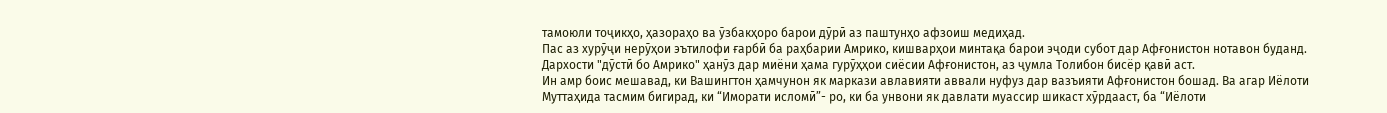тамоюли тоҷикҳо, ҳазораҳо ва ӯзбакҳоро барои дӯрӣ аз паштунҳо афзоиш медиҳад.
Пас аз хурӯҷи нерӯҳои эътилофи ғарбӣ ба раҳбарии Амрико, кишварҳои минтақа барои эҷоди субот дар Афғонистон нотавон буданд. Дархости "дӯстӣ бо Амрико" ҳанӯз дар миёни ҳама гурӯҳҳои сиёсии Афғонистон, аз ҷумла Толибон бисёр қавӣ аст.
Ин амр боис мешавад, ки Вашингтон ҳамчунон як маркази авлавияти аввали нуфуз дар вазъияти Афғонистон бошад. Ва агар Иёлоти Муттаҳида тасмим бигирад, ки “Иморати исломӣ”- ро, ки ба унвони як давлати муассир шикаст хӯрдааст, ба “Иёлоти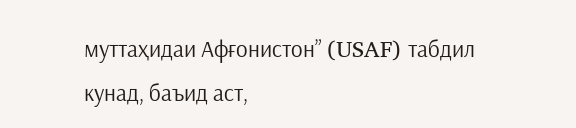муттаҳидаи Афғонистон” (USAF) табдил кунад, баъид аст,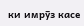ки имрӯз касе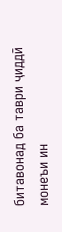битавонад ба таври ҷиддӣ монеъи ин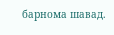барнома шавад.